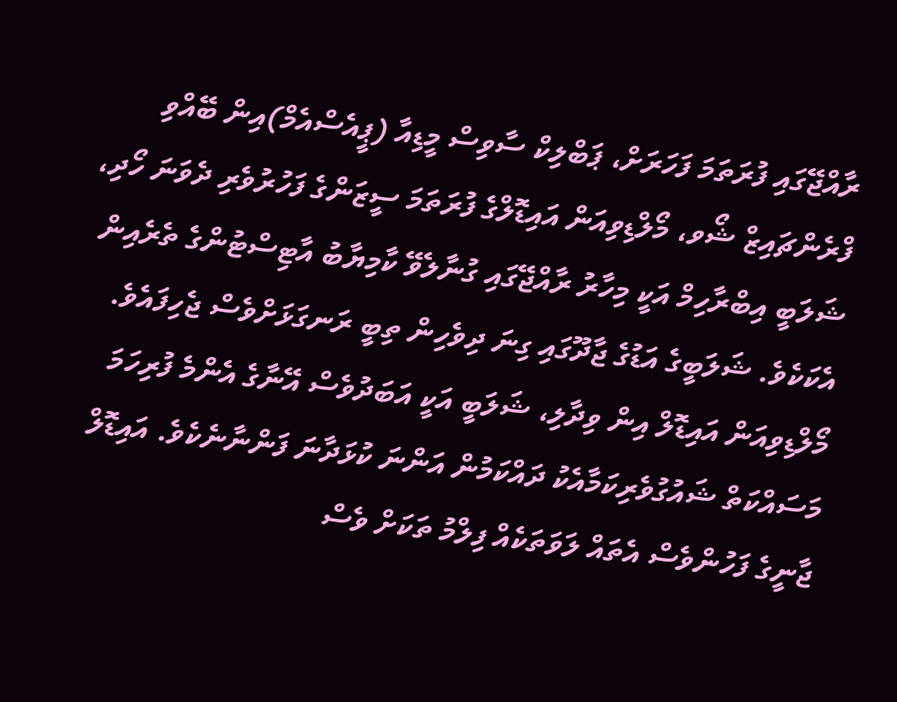ރާއްޖޭގައި ފުރަތަމަ ފަހަރަށް، ޕަބްލިކް ސާވިސް މީޑިއާ (ޕީއެސްއެމް)އިން ބޭއްވި ފްރެންޗައިޒް ޝޯވ، މޯލްޑިވިއަން އައިޑޮލްގެ ފުރަތަމަ ސީޒަންގެ ފަހުރުވެރި ދެވަނަ ހޯދި، ޝަލަބީ އިބްރާހިމް އަކީ މިހާރު ރާއްޖޭގައި ގުނާލެވޭ ކާމިޔާބު އާޓިސްޓުންގެ ތެރެއިން އެކަކެވެ. ޝަލަބީގެ އަޑުގެ ޖާދޫގައި ގިނަ ދިވެހިން ތިބީ ރަނގަޅަށްވެސް ޖެހިފައެވެ.
މޯލްޑިވިއަން އައިޑޮލް އިން ވިދާލި، ޝަލަބީ އަކީ އަބަދުވެސް އޭނާގެ އެންމެ ފުރިހަމަ މަސައްކަތް ޝައުގުވެރިކަމާއެކު ދައްކަމުން އަންނަ ކުޅަދާނަ ފަންނާނެކެވެ. އައިޑޮލް ޖާނީގެ ފަހުންވެސް އެތައް ލަވަތަކެއް ފިލްމު ތަކަށް ވެސް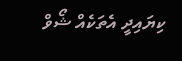ކިޔައިދީ އެތަކެއް ޝޯވް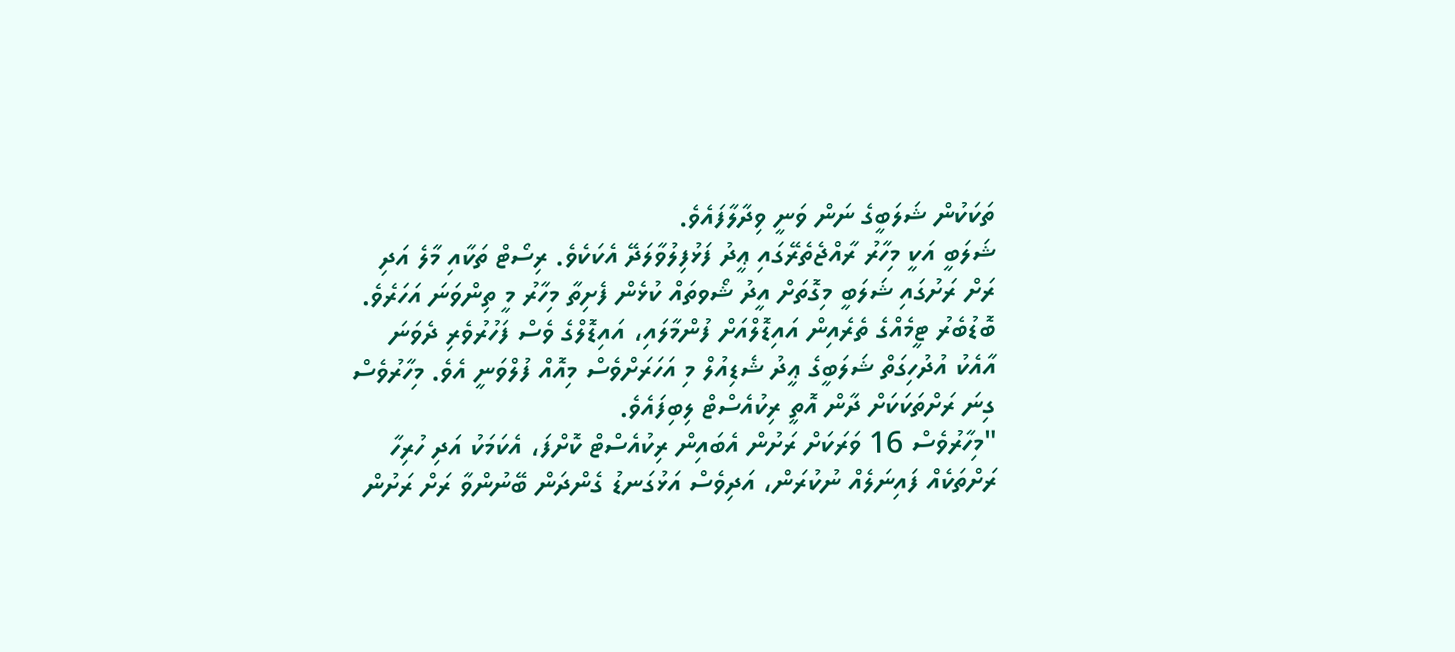ތަކަކުން ޝަލަބީގެ ނަން ވަނީ ވިދާލާފައެވެ.
ޝަލަބީ އަކީ މިހާރު ރާއްޖެތެރޭގައި ޢީދު ފަޅުފިލުވާލަދޭ އެކަކެވެ. ރިސޯޓް ތަކާއި މާލެ އަދި ރަށް ރަށުގައި ޝަލަބީ މިގޮތަށް އީދު ޝޯވތައް ކުޅެން ފެށިތާ މިހާރު މީ ތިންވަނަ އަހަރެވެ.
ބޮޑުބެރު ޓީމެއްގެ ތެރެއިން އައިޑޮލްއަށް ފުންމާލައި، އައިޑޮލްގެ ވެސް ފަހުރުވެރި ދެވަނަ އާއެކު އުދުހިގަތް ޝަލަބީގެ ޢީދު ޝެޑިއުލް މި އަހަރަށްވެސް މިއޮއް ފުލްވަނީ އެވެ. މިހާރުވެސް ގިނަ ރަށްތަކަކަށް ދާން އޮތީ ރިކުއެސްޓް ލިބިފައެވެ.
"މިހާރުވެސް 16 ވަރަކަށް ރަށުން އެބައިން ރިކުއެސްޓް ކޮށްފަ، އެކަމަކު އަދި ހުރިހާ ރަށްތަކެއް ފައިނަލެއް ނުކުރަން، އަދިވެސް އަޅުގަނޑު ގެންދަން ބޭނުންވާ ރަށް ރަށުން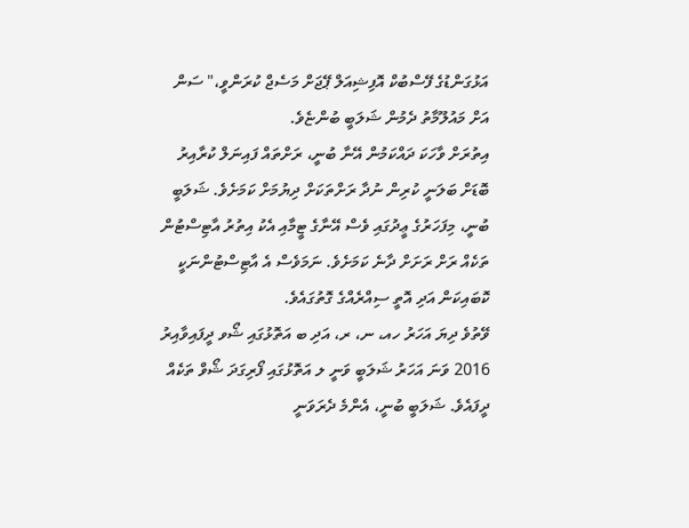އަޅުގަންޑުގެ ފޭސްބުކް އޮފިޝިއަލް ޕޭޖަށް މަސެޖް ކުރަންވީ،" ސަން އަށް މައުލޫމާތު ދެމުން ޝަލަބީ ބުންޏެވެ.
އިތުރަށް ވާހަކަ ދައްކަމުން އޭނާ ބުނީ، ރަށްތައް ފައިނަލް ކުރާއިރު ބޮޑަށް ބަލަނީ ކުރިން ނުދާ ރަށްތަކަށް ދިޔުމަށް ކަމަށެވެ. ޝަލަބީ ބުނީ، މިފަހަރުގެ ޢީދުގައި ވެސް އޭނާގެ ޓީމާއި އެކު އިތުރު އާޓިސްޓުން ތަކެއް ރަށް ރަށަށް ދާނެ ކަމަށެވެ. ނަމަވެސް އެ އާޓިސްޓުންނަކީ ކޮބައިކަން އަދި އޮތީ ސިއްރެއްގެ ގޮތުގައެވެ.
ވޭތުވެ ދިޔަ އަހަރު ހއ، ނ، ރ، އަދި ބ އަތޮޅުގައި ޝޯވ ދީފައިވާއިރު 2016 ވަނަ އަހަރު ޝަލަބީ ވަނީ ލ އަތޮޅުގައި ފޯރިގަދަ ޝޯވް ތަކެއް ދީފައެވެ. ޝަލަބީ ބުނީ، އެންމެ ދެރަވަނީ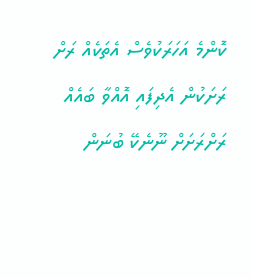ކޮންމެ އަހަރަކުވެސް އެތަކެއް ރަށް ރަށަކުން އެދިފައި އޮއްވާ ބައެއް ރަށްރަށަށް ނޫނެކޭ ބުނަން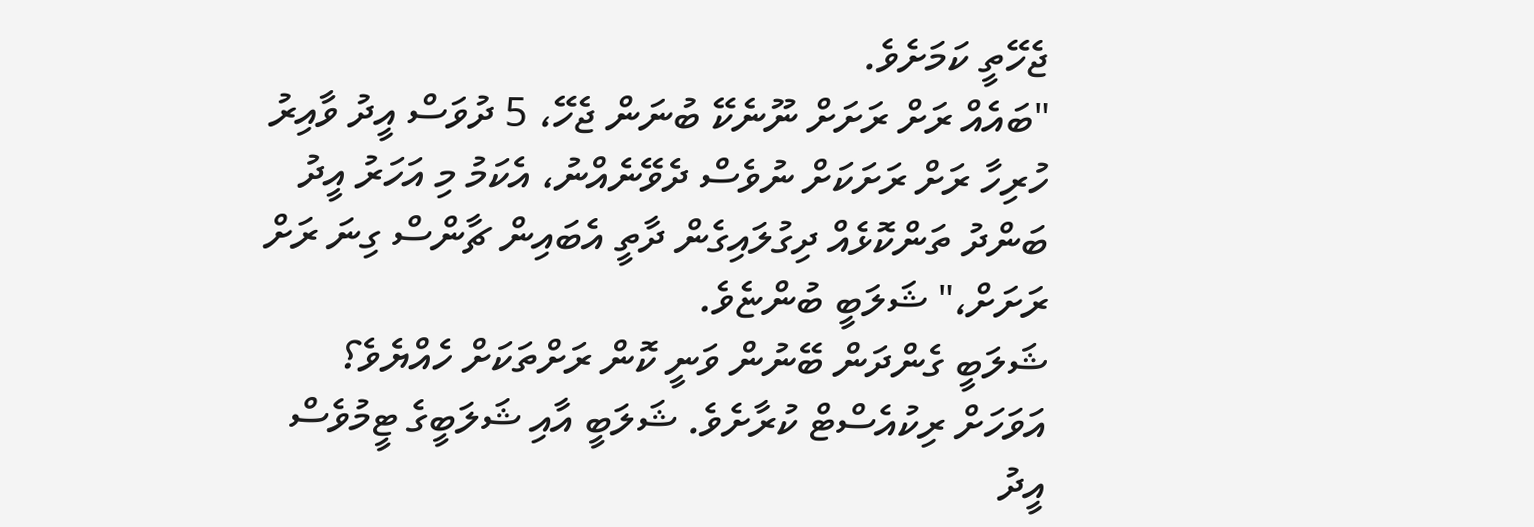ޖެހޭތީ ކަމަށެވެ.
"ބައެއް ރަށް ރަށަށް ނޫނެކޭ ބުނަން ޖެހޭ، 5 ދުވަސް އީދު ވާއިރު ހުރިހާ ރަށް ރަށަކަށް ނުވެސް ދެވޭނެއްނު، އެކަމު މި އަހަރު އީދު ބަންދު ތަންކޮޅެއް ދިގުލައިގެން ދާތީ އެބައިން ޗާންސް ގިނަ ރަށް ރަށަށް،" ޝަލަބީ ބުންޏެވެ.
ޝަލަބީ ގެންދަން ބޭނުން ވަނީ ކޮން ރަށްތަކަށް ހެއްޔެވެ؟ އަވަހަށް ރިކުއެސްޓް ކުރާށެވެ. ޝަލަބީ އާއި ޝަލަބީގެ ޓީމުވެސް އީދު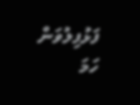ފަޅުފިލުވަން ހަމަ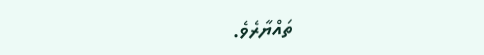ތައްޔާރެވެ.